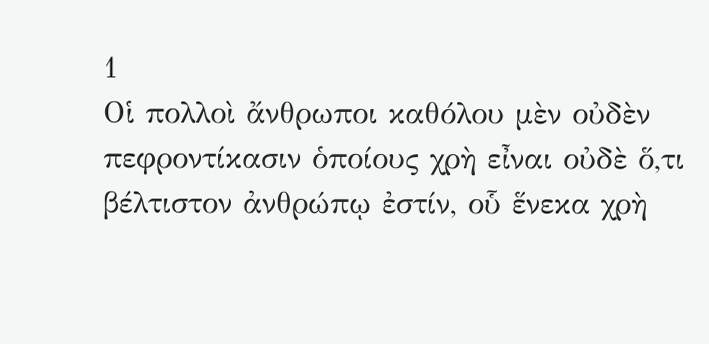1
Οἱ πολλοὶ ἄνθρωποι καθόλου μὲν οὐδὲν πεφροντίκασιν ὁποίους χρὴ εἶναι οὐδὲ ὅ,τι βέλτιστον ἀνθρώπῳ ἐστίν, οὗ ἕνεκα χρὴ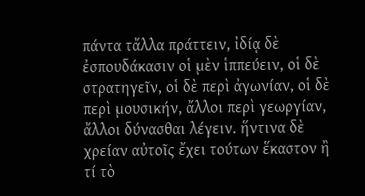πάντα τἄλλα πράττειν, ἰδίᾳ δὲ ἐσπουδάκασιν οἱ μὲν ἱππεύειν, οἱ δὲ στρατηγεῖν, οἱ δὲ περὶ ἀγωνίαν, οἱ δὲ περὶ μουσικήν, ἄλλοι περὶ γεωργίαν, ἄλλοι δύνασθαι λέγειν. ἥντινα δὲ χρείαν αὐτοῖς ἔχει τούτων ἕκαστον ἢ τί τὸ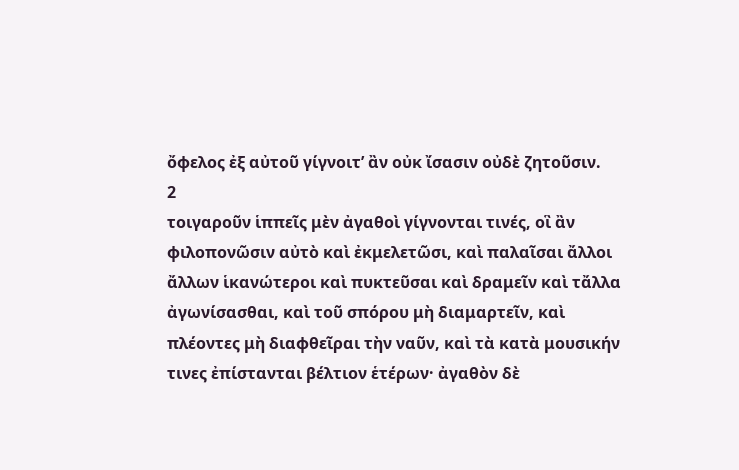ὄφελος ἐξ αὐτοῦ γίγνοιτ’ ἂν οὐκ ἴσασιν οὐδὲ ζητοῦσιν.
2
τοιγαροῦν ἱππεῖς μὲν ἀγαθοὶ γίγνονται τινές, οἳ ἂν φιλοπονῶσιν αὐτὸ καὶ ἐκμελετῶσι, καὶ παλαῖσαι ἄλλοι ἄλλων ἱκανώτεροι καὶ πυκτεῦσαι καὶ δραμεῖν καὶ τἄλλα ἀγωνίσασθαι, καὶ τοῦ σπόρου μὴ διαμαρτεῖν, καὶ πλέοντες μὴ διαφθεῖραι τὴν ναῦν, καὶ τὰ κατὰ μουσικήν τινες ἐπίστανται βέλτιον ἑτέρων· ἀγαθὸν δὲ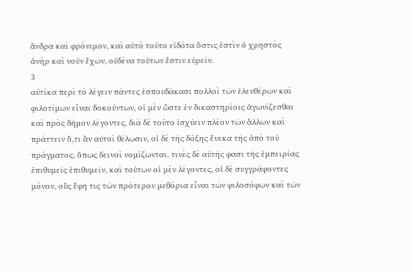ἄνδρα καὶ φρόνιμον, καὶ αὐτὸ τοῦτο εἰδότα ὅστις ἐστὶν ὁ χρηστὸς ἀνὴρ καὶ νοῦν ἔχων, οὐδένα τούτων ἔστιν εὑρεῖν.
3
αὐτίκα περὶ τὸ λέγειν πάντες ἐσπουδάκασι πολλοὶ τῶν ἐλευθέρων καὶ φιλοτίμων εἶναι δοκούντων, οἱ μὲν ὥστε ἐν δικαστηρίοις ἀγωνίζεσθαι καὶ πρὸς δῆμον λέγοντες, διὰ δὲ τοῦτο ἰσχύειν πλέον τῶν ἄλλων καὶ πράττειν ὅ,τι ἂν αὐτοὶ θέλωσιν, οἱ δὲ τῆς δόξης ἕνεκα τῆς ἀπὸ τοῦ πράγματος, ὅπως δεινοὶ νομίζωνται. τινὲς δὲ αὐτῆς φασι τῆς ἐμπειρίας ἐπιθυμεῖς ἐπιθυμεῖν, καὶ τούτων οἱ μὲν λέγοντες, οἱ δὲ συγγράφοντες μόνον, οὓς ἔφη τις τῶν πρότερον μεθόρια εἶναι τῶν φιλοσόφων καὶ τῶν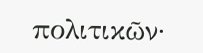πολιτικῶν·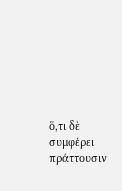ὅ,τι δὲ συμφέρει πράττουσιν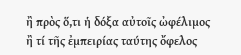ἢ πρὸς ὅ,τι ἡ δόξα αὐτοῖς ὠφέλιμος ἢ τί τῆς ἐμπειρίας ταύτης ὄφελος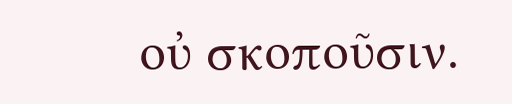οὐ σκοποῦσιν.